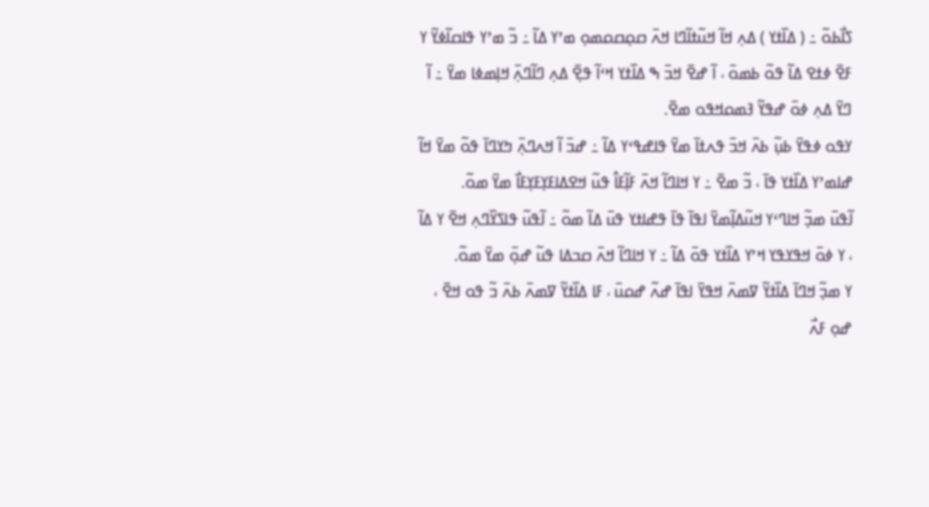ߖߊ߯ߕߋ߬ ߸ ( ߡߊ߰ߙߌ ) ߡߍ߲ ߞߊ߬ ߞߎ߬ߙߊ߬ߣߊ ߞߍ߫ ߛߋ߲ߛߋߘߋ߲ ߘߴߌ ߡߊ߬ ߸ ߏ߬ ߘߴߌ ߟߊߛߊ߬ߦߌ߬ ߌ ߓߐ߫ ߦߙߐ ߡߊ߬ ߟߋ߬ ߕߘߋ߫ ، ߊ߬ ߝߐ߫ ߞߏ߫ ߒ ߡߊ߰ߙߌ ߞߵߊ߬ ߟߐ߲߫ ߡߍ߲ ߣߊ߬ߣߍ߲߫ ߞߊ߲ߘߦߊ ߘߌ߫ ߸ ߊ߬ ߣߌ߫ ߡߍ߲ ߦߋ߫ ߝߟߌ߬ ߔߘߋߞߟߋ ߘߐ߫.
ߌߟߋ ߦߟߌ߫ ߕߎ߲߬ ߕߍ߫ ߞߏ߫ ߟߍߙߊ߫ ߘߌ߫ ߟߊߝߟߵߌ ߡߊ߬ ߸ ߝߏ߫ ߊ߬ ߞߍߣߍ߲߫ ߤߌߣߊ߫ ߟߋ߬ ߘߌ߫ ߞߊ߬ ߝߊߘߴߌ ߡߊ߰ߙߌ ߟߊ߫ ، ߏ߬ ߘߐ߫ ߸ ߌ ߞߊߣߊ߬ ߞߍ߫ ߓߊ߲߬ߓߊ߮ ߟߎ߬ ߞߐߡߊߓߌ߲ߓߌ߲ߓߊ߯ ߘߌ߫ ߘߋ߬.
ߊ߬ߟߎ߫ ߘߏ߲߬ ߞߊߣߵߌ ߞߎ߬ߡߊ߲߬ߘߌ߫ ߊߟߊ߫ ߟߊ߫ ߟߝߊߙߌ ߟߎ߫ ߡߊ߬ ߘߋ߬ ߸ ߊ߬ߟߎ߬ ߟߊߖߌ߰ߣߍ߲ ߞߐ߫ ߌ ߡߊ߬ ، ߌ ߦߋ߫ ߞߟߌߟߌ ߞߴߌ ߡߊ߰ߙߌ ߟߋ߫ ߡߊ߬ ߸ ߌ ߞߊߣߊ߬ ߞߍ߫ ߛߏߡߊ ߟߎ߬ ߝߋ߲߫ ߘߌ߫ ߘߋ߬.
ߌ ߘߏ߲߬ ߞߣߊ߫ ߡߊ߰ߙߌ߬ ߜߘߍ߫ ߞߟߌ߫ ߊߟߊ߫ ߝߍ߬ ߝߋߎ߫ ، ߓߊ ߡߊ߰ߙߌ߬ ߜߘߍ߫ ߕߍ߫ ߏ߬ ߟߋ ߞߐ߫ ، ߝߋ߲ ߓߍ߯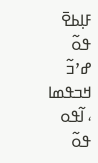ߓߊ߲ߕߐ߫ ߟߋ߬ ߝߴߏ߬ ߞߏߟߘߊ ، ߊ߬ߟߋ ߟߋ߬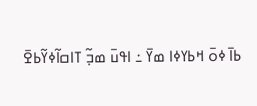ߕߊ߫ ߦߋ߫ ߞߕߌߦߊ ߘߌ߫ ߸ ߊߟߎ߫ ߘߏ߲߬ ߠߊߛߊ߬ߦߌ߬ߕߐ߫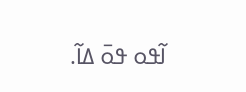ߊ߬ߟߋ ߟߋ߫ ߡߊ߬.